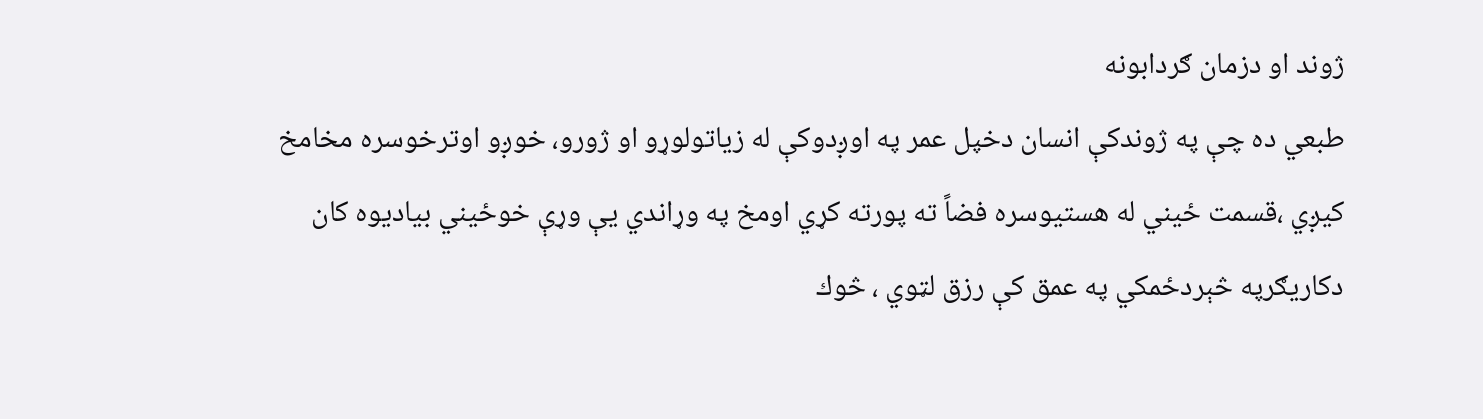ژوند او دزمان ګردابونه
طبعي ده چې په ژوندكې انسان دخپل عمر په اوږدوكې له زياتولوړو او ژورو، خوږو اوترخوسره مخامخ كيږي ،قسمت ځيني له هستيوسره فضاً ته پورته كړي اومخ په وړاندي يې وړې خوځيني بياديوه كان دكاريګرپه څېردځمكي په عمق كې رزق لټوي ، څوك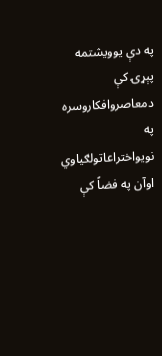په دې يوويشتمه پېړۍ كې دمعاصروافكاروسره په نويواختراعاتولګياوي اوآن په فضاً كې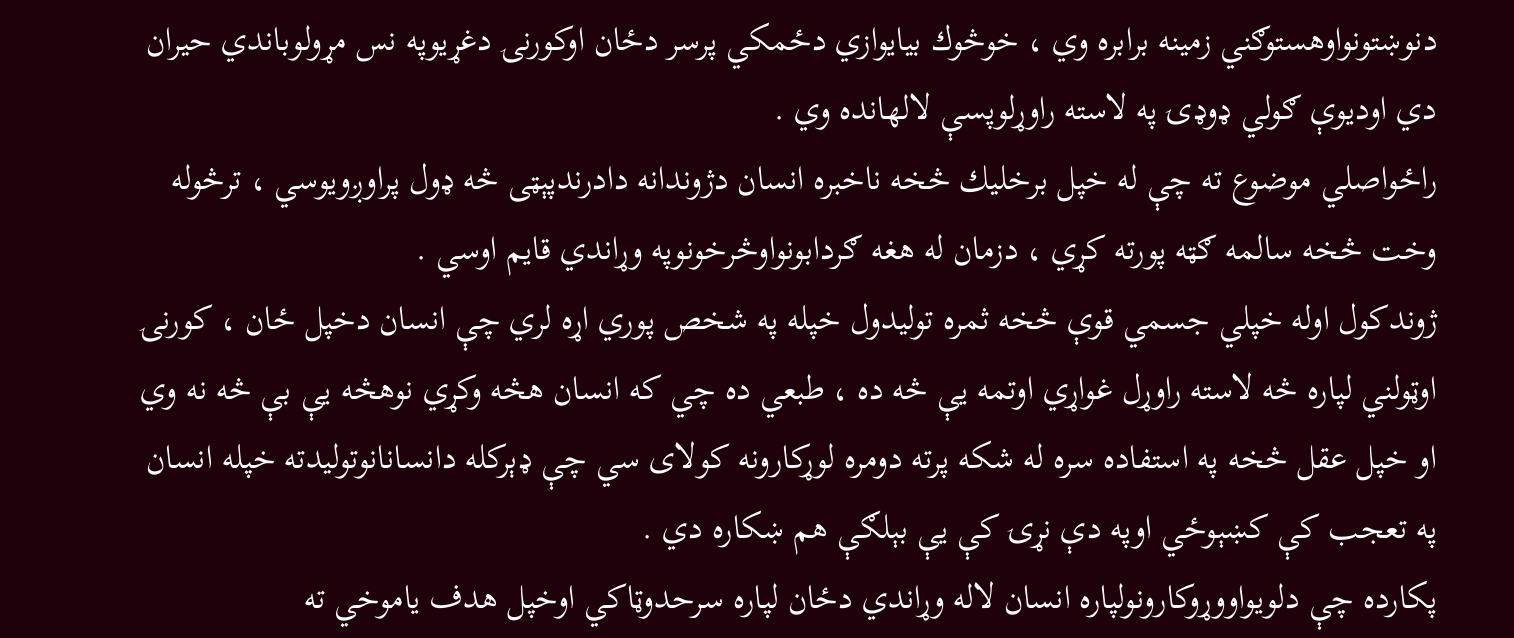دنوښتونواوهستوګني زمينه برابره وي ، خوڅوك بيايوازي دځمكي پرسر دځان اوكورنۍ دغړيوپه نس مړولوباندي حيران دي اوديوې ګولي ډوډۍ په لاسته راوړلوپسې لالهانده وي .
راځواصلي موضوع ته چې له خپل برخليك څخه ناخبره انسان دژوندانه دادرندپېټى څه ډول پراوږويوسي ، ترڅوله وخت څخه سالمه ګټه پورته كړي ، دزمان له هغه ګردابونواوڅرخونوپه وړاندي قايم اوسي .
ژوندكول اوله خپلي جسمي قوې څخه ثمره توليدول خپله په شخص پوري اړه لري چې انسان دخپل ځان ، كورنۍ اوټولني لپاره څه لاسته راوړل غواړي اوتمه يې څه ده ، طبعي ده چي كه انسان هڅه وكړي نوهڅه يې بې څه نه وي او خپل عقل څخه په استفاده سره له شكه پرته دومره لوړكارونه كولاى سي چې ډېركله دانسانانوتوليدته خپله انسان په تعجب كې كښېوځي اوپه دې نړۍ كې يې بېلګې هم ښكاره دي .
پكارده چې دلويواووړوكارونولپاره انسان لاله وړاندي دځان لپاره سرحدوټاكي اوخپل هدف ياموخي ته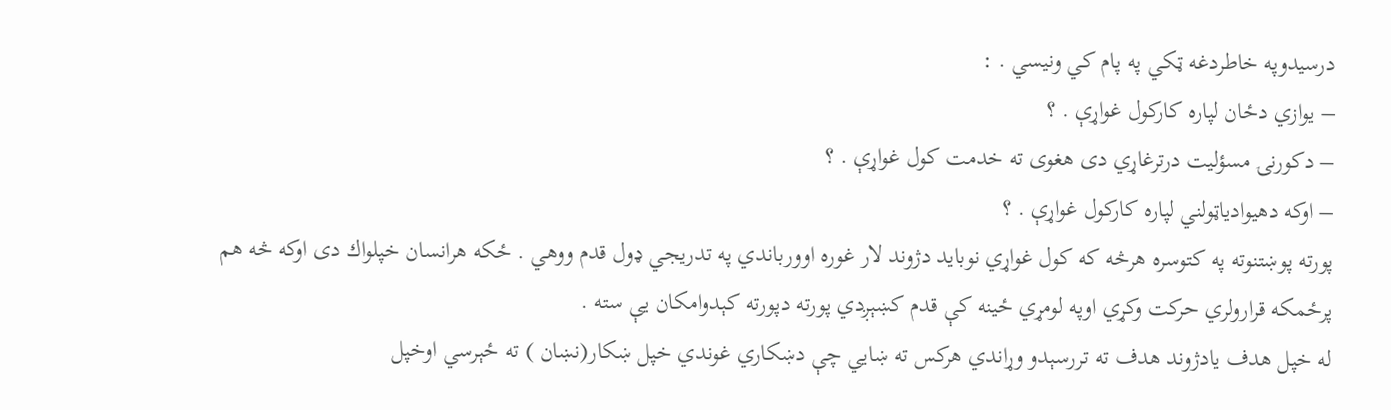درسيدوپه خاطردغه ټكي په پام كي ونيسي . :
– يوازي دځان لپاره كاركول غواړې . ؟
– دكورنۍ مسؤليت درترغاړي دى هغوى ته خدمت كول غواړې . ؟
– اوكه دهيوادياټولني لپاره كاركول غواړې . ؟
پورته پوښتنوته په كتوسره هرڅه كه كول غواړي نوبايد دژوند لار غوره اوورباندي په تدريجي ډول قدم ووهي . ځكه هرانسان خپلواك دى اوكه څه هم پرځمكه قرارولري حركت وكړي اوپه لومړي ځينه كې قدم كښېږدي پورته دپورته كېدوامكان يې سته .
له خپل هدف يادژوند هدف ته تررسېدو وړاندي هركس ته ښايي چې دښكاري غوندي خپل ښكار(نښان ) ته ځېرسي اوخپل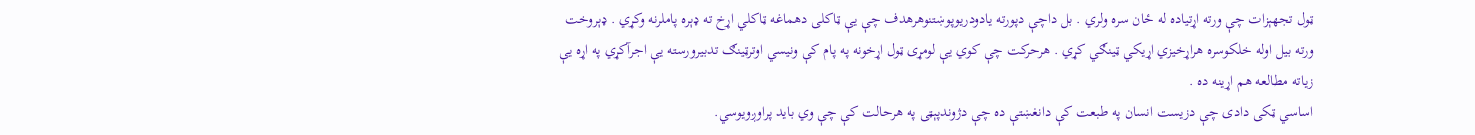ټول تجهېزات چې ورته اړتياده له ځان سره ولري . بل داچې دپورته يادودريوپوښتنوهرهدف چې يې ټاكلى دهماغه ټاكلي اړخ ته ډېره پاملرنه وكړي . ډېروخت ورته بيل اوله خلكوسره هراړخيزي اړيكي ټينګي كړي . هرحركت چې كوي يې لومړى ټول اړخونه په پام كې ونيسي اوترټينګ تدبيرورسته يې اجرآكړي په اړه يې زياته مطالعه هم اړينه ده .
اساسي ټكى دادى چې دزيست انسان په طبعت كې دانغښتې ده چې دژوندپېټى په هرحالت كې چې وي بايد پراوږويوسي.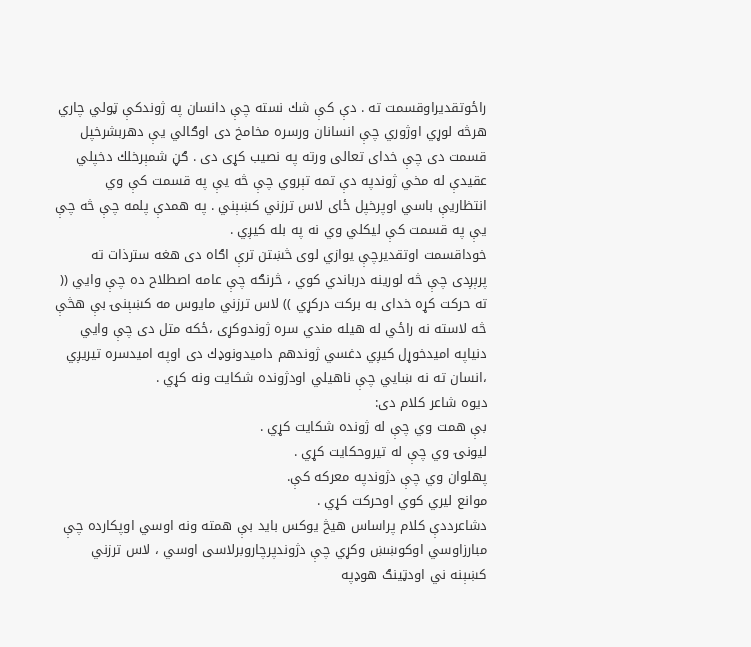راځوتقديراوقسمت ته . دې كې شك نسته چې دانسان په ژوندكې ټولي چاري هرڅه لوړي اوژوري چې انسانان ورسره مخامخ دى اوګالي يې دهربشرخپل قسمت دى چې خداى تعالى ورته په نصيب كړى دى . ګڼ شمېرخلك دخپلي عقيدې له مخي ژوندپه دې تمه تېروي چې څه يې په قسمت كې وي انتظاريې باسي اوپرخپل ځاى لاس ترزني كښېني . په همدې پلمه چې څه چې يې په قسمت كې ليكلي وي نه په بله كيږي .
خوداقسمت اوتقديرچې يوازي لوى څښتن ترې اګاه دى هغه سترذات ته پرېږدى چې څه لورينه درباندي كوي ، څرنګه چې عامه اصطلاح ده چې وايي (( ته حركت كړه خداى به بركت دركړي )) لاس ترزني مايوس مه كښېنۍ بې هڅې څه لاسته نه راځي له هيله مندي سره ژوندوكړى ،ځكه متل دى چې وايي دنياپه اميدخوړل كيږي دغسي ژوندهم داميدونوډك دى اوپه اميدسره تيريږي ،انسان ته نه ښايي چې ناهيلي اودژونده شكايت ونه كړي .
ديوه شاعر كلام دى:
بې همت وي چې له ژونده شكايت كړي .
ليونۍ وي چې له تيروحكايت كړي .
پهلوان وي چې دژوندپه معركه كې.
موانع ليري كوي اوحركت كړي .
دشاعرددې كلام پراساس هيڅ يوكس بايد بې همته ونه اوسي اوپكارده چې مبارزاوسي اوكوښښ وكړي چې دژوندپرچاروبرلاسى اوسي ، لاس ترزني كښېنه ني اودټينګ هوډپه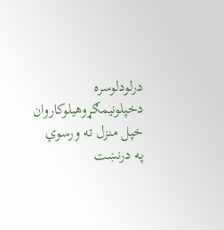درلودلوسره دخپلونيمګړوهيلوكاروان خپل منزل ته ورسوي
په درنښت